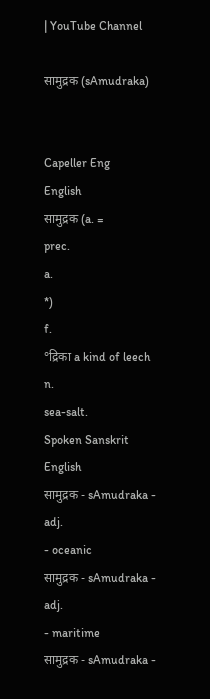| YouTube Channel

सामुद्रक (sAmudraka)


Capeller Eng
English
सामुद्रक (a. =
prec.
a.
*)
f.
°द्रिका a kind of leech
n.
sea-salt.
Spoken Sanskrit
English
सामुद्रक - sAmudraka -
adj.
- oceanic
सामुद्रक - sAmudraka -
adj.
- maritime
सामुद्रक - sAmudraka -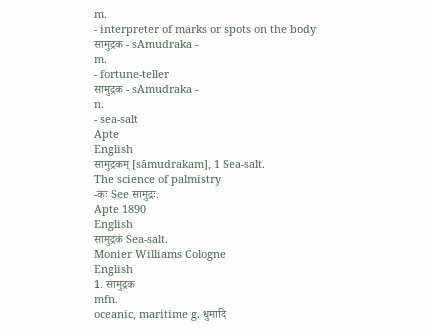m.
- interpreter of marks or spots on the body
सामुद्रक - sAmudraka -
m.
- fortune-teller
सामुद्रक - sAmudraka -
n.
- sea-salt
Apte
English
सामुद्रकम् [sāmudrakam], 1 Sea-salt.
The science of palmistry
-कः See सामुद्रः.
Apte 1890
English
सामुद्रकं Sea-salt.
Monier Williams Cologne
English
1. सामुद्रक
mfn.
oceanic, maritime g. धुमादि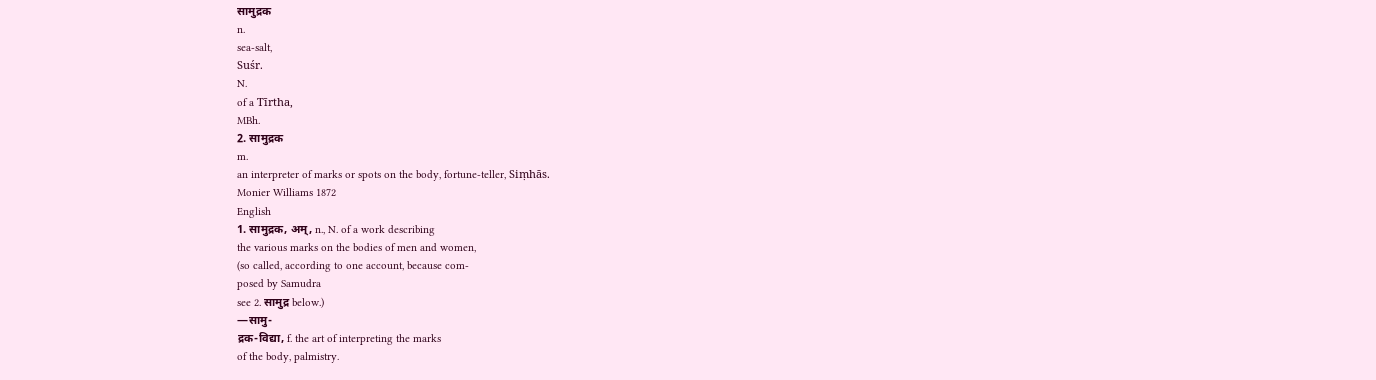सामुद्रक
n.
sea-salt,
Suśr.
N.
of a Tīrtha,
MBh.
2. सामुद्रक
m.
an interpreter of marks or spots on the body, fortune-teller, Siṃhās.
Monier Williams 1872
English
1. सामुद्रक, अम्, n., N. of a work describing
the various marks on the bodies of men and women,
(so called, according to one account, because com-
posed by Samudra
see 2. सामुद्र below.)
—सामु-
द्रक-विद्या, f. the art of interpreting the marks
of the body, palmistry.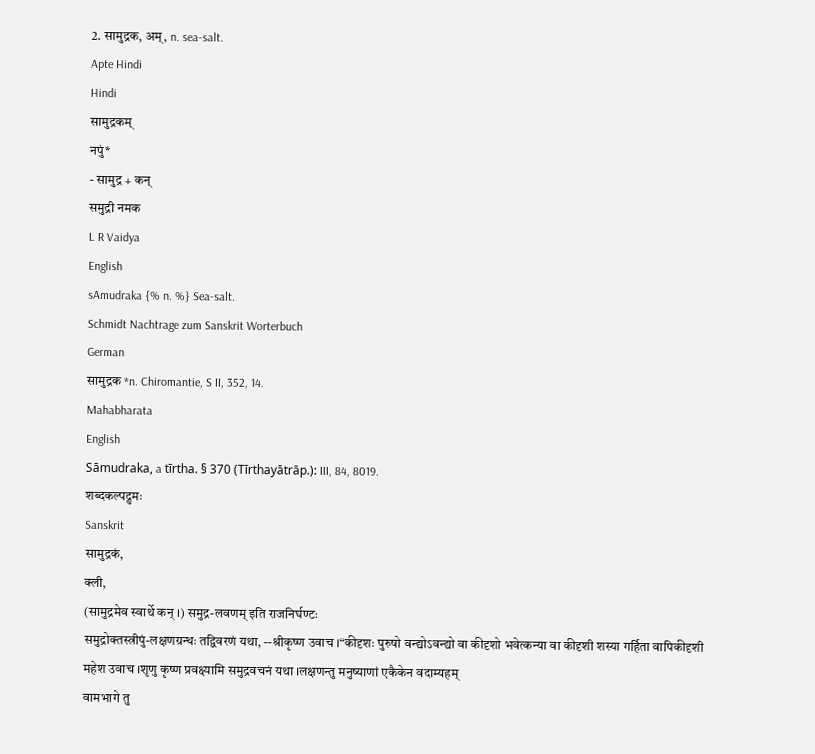2. सामुद्रक, अम्, n. sea-salt.
Apte Hindi
Hindi
सामुद्रकम्
नपुं*
- सामुद्र + कन्
समुद्री नमक
L R Vaidya
English
sAmudraka {% n. %} Sea-salt.
Schmidt Nachtrage zum Sanskrit Worterbuch
German
सामुद्रक *n. Chiromantie, S II, 352, 14.
Mahabharata
English
Sāmudraka, a tīrtha. § 370 (Tīrthayātrāp.): III, 84, 8019.
शब्दकल्पद्रुमः
Sanskrit
सामुद्रकं,
क्ली,
(सामुद्रमेव स्वार्थे कन् ।) समुद्र-लवणम् इति राजनिर्घण्टः
समुद्रोक्तस्त्रीपुं-लक्षणग्रन्थः तद्विवरणं यथा, --श्रीकृष्ण उवाच ।“कीदृशः पुरुषो वन्द्योऽवन्द्यो वा कीदृशो भवेत्कन्या वा कीदृशी शस्या गर्हिता वापिकीदृशी
महेश उवाच ।शृणु कृष्ण प्रवक्ष्यामि समुद्रवचनं यथा ।लक्षणन्तु मनुष्याणां एकैकेन वदाम्यहम्
वामभागे तु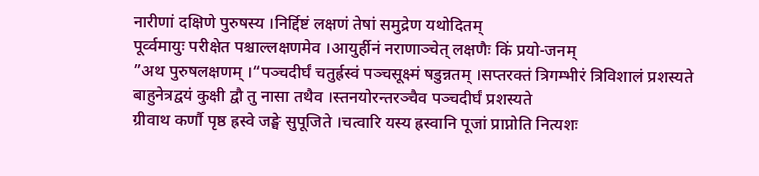नारीणां दक्षिणे पुरुषस्य ।निर्द्दिष्टं लक्षणं तेषां समुद्रेण यथोदितम्
पूर्व्वमायुः परीक्षेत पश्चाल्लक्षणमेव ।आयुर्हीनं नराणाञ्चेत् लक्षणैः किं प्रयो-जनम्
”अथ पुरुषलक्षणम् ।“पञ्चदीर्घं चतुर्ह्रस्वं पञ्चसूक्ष्मं षडुन्नतम् ।सप्तरक्तं त्रिगम्भीरं त्रिविशालं प्रशस्यते
बाहुनेत्रद्वयं कुक्षी द्वौ तु नासा तथैव ।स्तनयोरन्तरञ्चैव पञ्चदीर्घं प्रशस्यते
ग्रीवाथ कर्णौ पृष्ठ ह्रस्वे जङ्घे सुपूजिते ।चत्वारि यस्य ह्रस्वानि पूजां प्राप्नोति नित्यशः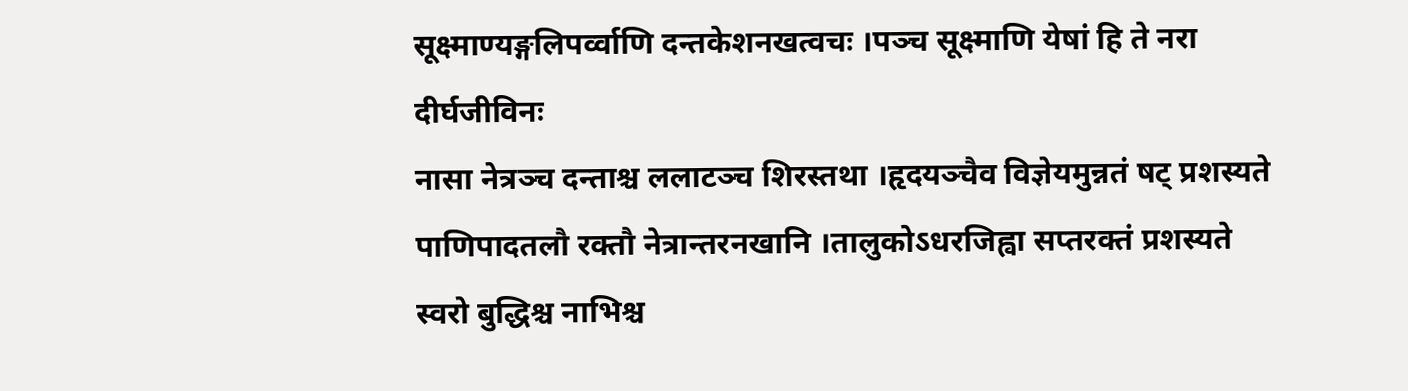सूक्ष्माण्यङ्गलिपर्व्वाणि दन्तकेशनखत्वचः ।पञ्च सूक्ष्माणि येषां हि ते नरा दीर्घजीविनः
नासा नेत्रञ्च दन्ताश्च ललाटञ्च शिरस्तथा ।हृदयञ्चैव विज्ञेयमुन्नतं षट् प्रशस्यते
पाणिपादतलौ रक्तौ नेत्रान्तरनखानि ।तालुकोऽधरजिह्वा सप्तरक्तं प्रशस्यते
स्वरो बुद्धिश्च नाभिश्च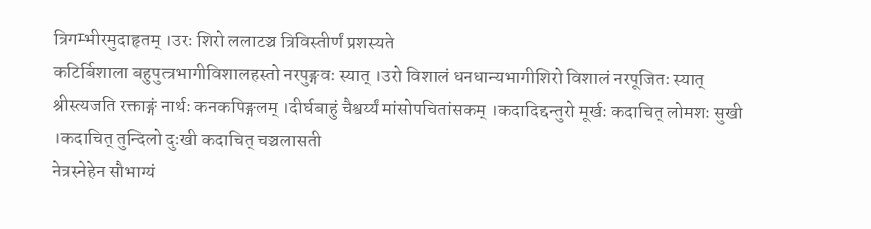त्रिगम्भीरमुदाहृतम् ।उरः शिरो ललाटञ्च त्रिविस्तीर्णं प्रशस्यते
कटिर्बिशाला बहुपुत्त्रभागीविशालहस्तो नरपुङ्गवः स्यात् ।उरो विशालं धनधान्यभागीशिरो विशालं नरपूजितः स्यात्
श्रीस्त्यजति रक्ताङ्गं नार्थः कनकपिङ्गलम् ।दीर्घबाहुं चैश्वर्य्यं मांसोपचितांसकम् ।कदादिद्दन्तुरो मूर्खः कदाचित् लोमशः सुखी ।कदाचित् तुन्दिलो दुःखी कदाचित् चञ्चलासती
नेत्रस्नेहेन सौभाग्यं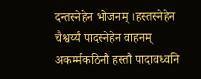दन्तस्नेहेन भोजनम् ।हस्तस्नेहेन चैश्वर्य्यं पादस्नेहेन वाहनम्
अकर्म्मकठिनौ हस्तौ पादावध्वनि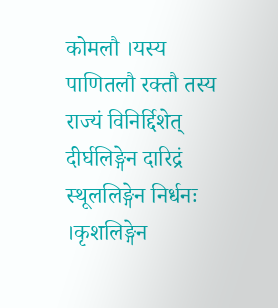कोमलौ ।यस्य पाणितलौ रक्तौ तस्य राज्यं विनिर्द्दिशेत्
दीर्घलिङ्गेन दारिद्रं स्थूललिङ्गेन निर्धनः ।कृशलिङ्गेन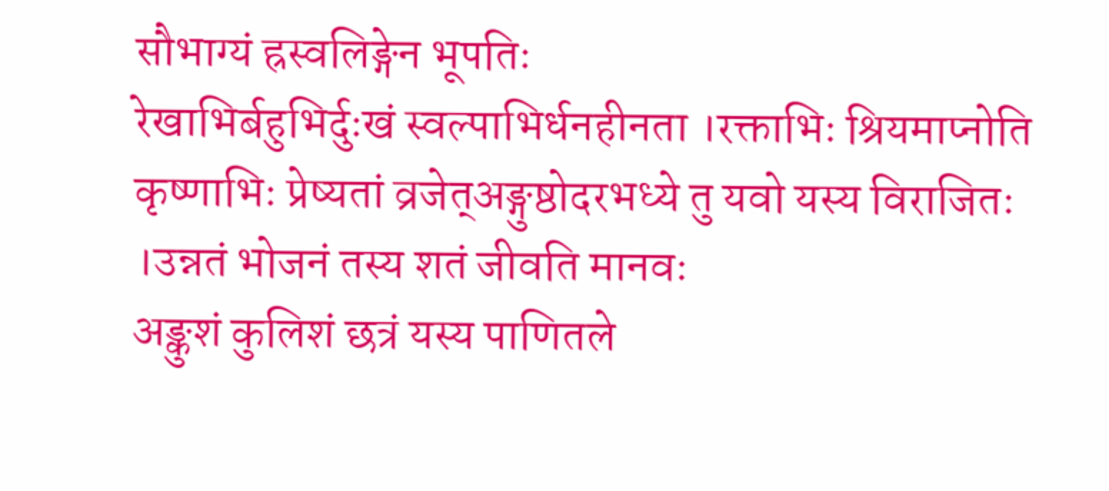सौभाग्यं ह्रस्वलिङ्गेन भूपतिः
रेखाभिर्बहुभिर्दुःखं स्वल्पाभिर्धनहीनता ।रक्ताभिः श्रियमाप्नोति कृष्णाभिः प्रेष्यतां व्रजेत्अङ्गुष्ठोदरभध्ये तु यवो यस्य विराजितः ।उन्नतं भोजनं तस्य शतं जीवति मानवः
अङ्कुशं कुलिशं छत्रं यस्य पाणितले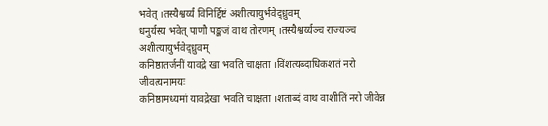भवेत् ।तस्यैश्वर्य्यं विनिर्द्दिष्टं अशीत्यायुर्भवेद्ध्रुवम्
धनुर्यस्य भवेत् पाणौ पङ्कजं वाथ तोरणम् ।तस्यैश्वर्य्यञ्च राज्यञ्च अशीत्यायुर्भवेद्ध्रुवम्
कनिष्ठातर्जनीं यावद्रे खा भवति चाक्षता ।विंशत्यब्दाधिकशतं नरो जीवत्यनामयः
कनिष्ठामध्यमां यावद्रेखा भवति चाक्षता ।शताब्दं वाथ वाशीतिं नरो जीवेन्न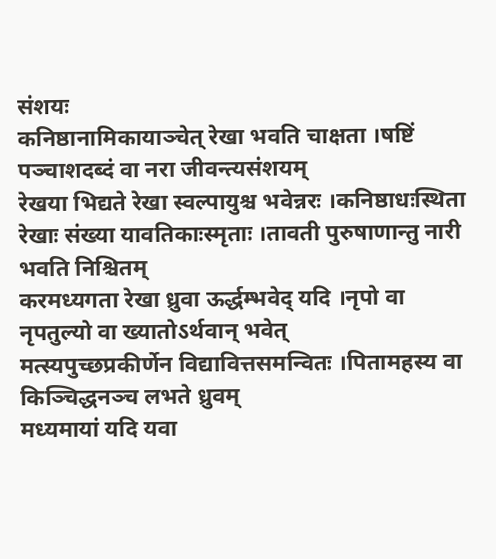संशयः
कनिष्ठानामिकायाञ्चेत् रेखा भवति चाक्षता ।षष्टिं पञ्चाशदब्दं वा नरा जीवन्त्यसंशयम्
रेखया भिद्यते रेखा स्वल्पायुश्च भवेन्नरः ।कनिष्ठाधःस्थिता रेखाः संख्या यावतिकाःस्मृताः ।तावती पुरुषाणान्तु नारी भवति निश्चितम्
करमध्यगता रेखा ध्रुवा ऊर्द्धम्भवेद् यदि ।नृपो वा नृपतुल्यो वा ख्यातोऽर्थवान् भवेत्
मत्स्यपुच्छप्रकीर्णेन विद्यावित्तसमन्वितः ।पितामहस्य वा किञ्चिद्धनञ्च लभते ध्रुवम्
मध्यमायां यदि यवा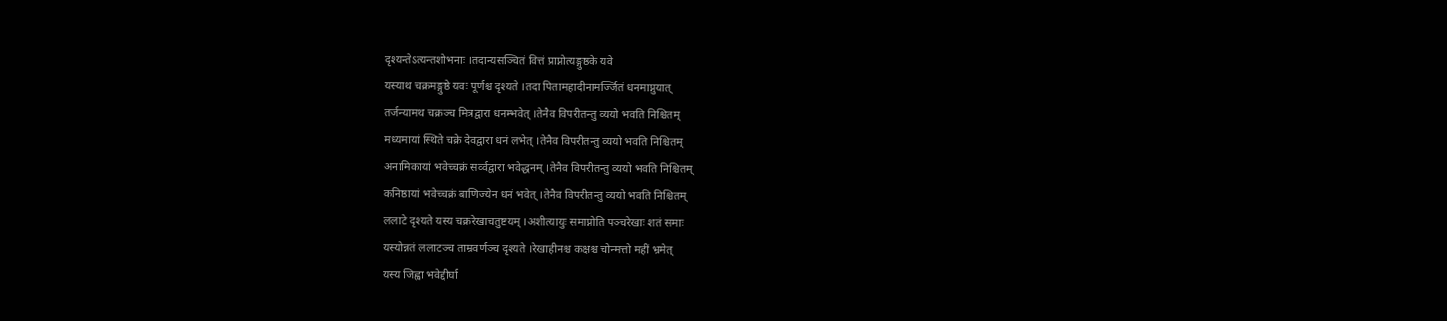दृश्यन्तेऽत्यन्तशोभनाः ।तदान्यसञ्चितं वित्तं प्राप्नोत्यङ्गुष्ठके यवे
यस्याथ चक्रमङ्गुष्ठे यवः पूर्णश्च दृश्यते ।तदा पितामहादीनामर्ज्जितं धनमाप्नुयात्
तर्जन्यामथ चक्रञ्च मित्रद्वारा धनम्भवेत् ।तेनैव विपरीतन्तु व्ययो भवति निश्चितम्
मध्यमायां स्थिते चक्रे देवद्वारा धनं लभेत् ।तेनैव विपरीतन्तु व्ययो भवति निश्चितम्
अनामिकायां भवेच्चक्रं सर्व्वद्वारा भवेद्धनम् ।तेनैव विपरीतन्तु व्ययो भवति निश्चितम्
कनिष्ठायां भवेच्चक्रं बाणिज्येन धनं भवेत् ।तेनैव विपरीतन्तु व्ययो भवति निश्चितम्
ललाटे दृश्यते यस्य चक्ररेखाचतुष्टयम् ।अशीत्यायुः समाप्नोति पञ्चरेखाः शतं समाः
यस्योन्नतं ललाटञ्च ताम्रवर्णञ्च दृश्यते ।रेखाहीनश्च कक्षश्च चोन्मत्तो महीं भ्रमेत्
यस्य जिह्वा भवेद्दीर्घा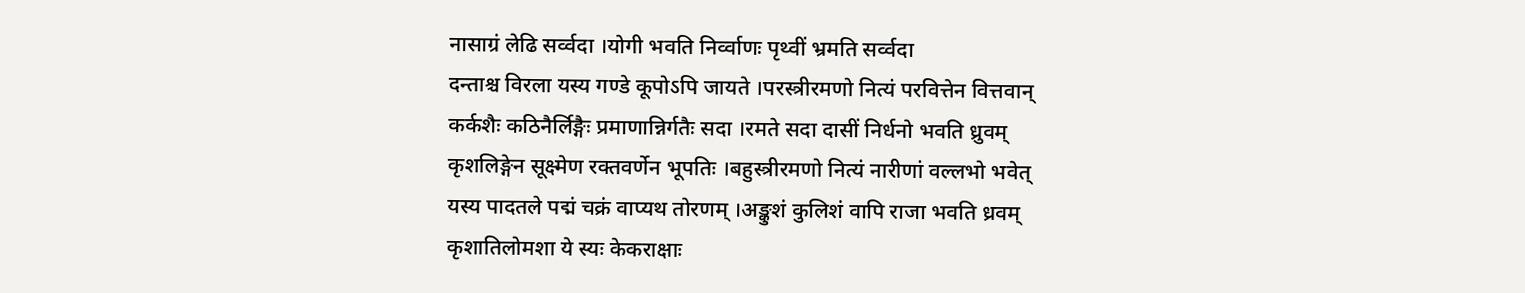नासाग्रं लेढि सर्व्वदा ।योगी भवति निर्व्वाणः पृथ्वीं भ्रमति सर्व्वदा
दन्ताश्च विरला यस्य गण्डे कूपोऽपि जायते ।परस्त्रीरमणो नित्यं परवित्तेन वित्तवान्
कर्कशैः कठिनैर्लिङ्गैः प्रमाणान्निर्गतैः सदा ।रमते सदा दासीं निर्धनो भवति ध्रुवम्
कृशलिङ्गेन सूक्ष्मेण रक्तवर्णेन भूपतिः ।बहुस्त्रीरमणो नित्यं नारीणां वल्लभो भवेत्
यस्य पादतले पद्मं चक्रं वाप्यथ तोरणम् ।अङ्कुशं कुलिशं वापि राजा भवति ध्रवम्
कृशातिलोमशा ये स्यः केकराक्षाः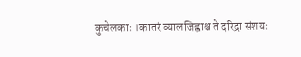कुचेलकाः ।कातरं व्यालजिह्वाश्च ते दरिद्रा संशयः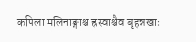कपिला मलिनाङ्गाश्च ह्रस्वाश्चैव बृहन्नखाः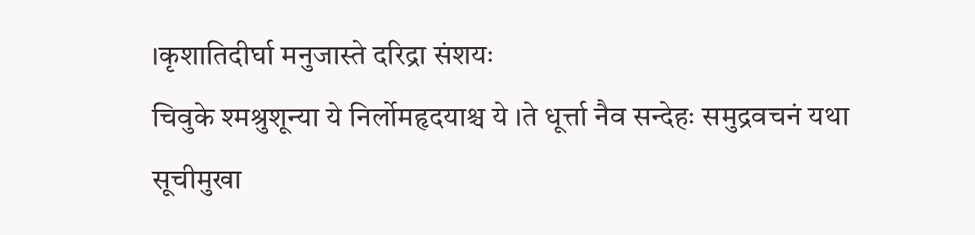।कृशातिदीर्घा मनुजास्ते दरिद्रा संशयः
चिवुके श्मश्रुशून्या ये निर्लोमहृदयाश्च ये ।ते धूर्त्ता नैव सन्देहः समुद्रवचनं यथा
सूचीमुखा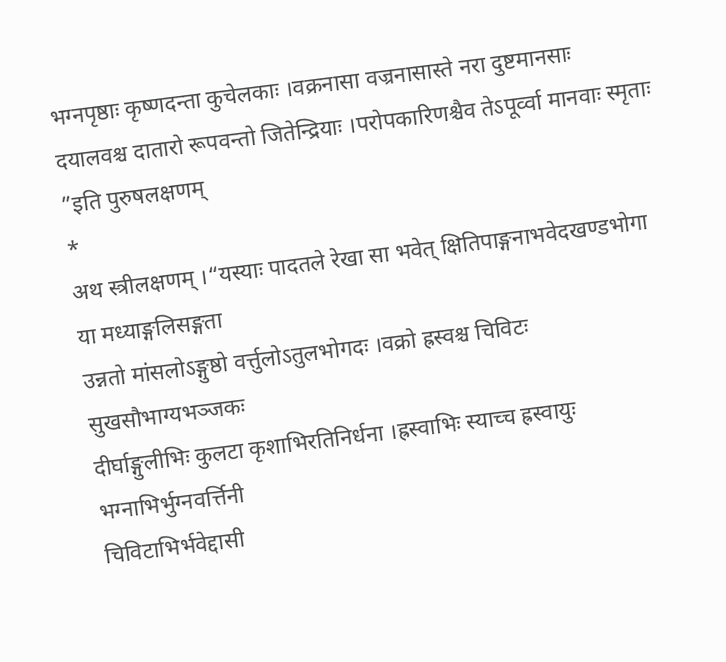भग्नपृष्ठाः कृष्णदन्ता कुचेलकाः ।वक्रनासा वज्रनासास्ते नरा दुष्टमानसाः
दयालवश्च दातारो रूपवन्तो जितेन्द्रियाः ।परोपकारिणश्चैव तेऽपूर्व्वा मानवाः स्मृताः
”इति पुरुषलक्षणम्
*
अथ स्त्रीलक्षणम् ।“यस्याः पादतले रेखा सा भवेत् क्षितिपाङ्गनाभवेदखण्डभोगा या मध्याङ्गलिसङ्गता
उन्नतो मांसलोऽङ्गुष्ठो वर्त्तुलोऽतुलभोगदः ।वक्रो ह्रस्वश्च चिविटः सुखसौभाग्यभञ्जकः
दीर्घाङ्गुलीभिः कुलटा कृशाभिरतिनिर्धना ।ह्रस्वाभिः स्याच्च ह्रस्वायुः भग्नाभिर्भुग्नवर्त्तिनी
चिविटाभिर्भवेद्दासी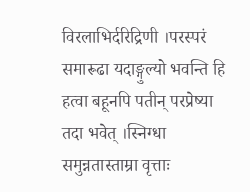विरलाभिर्दरिद्रिणी ।परस्परं समारूढा यदाङ्गुल्यो भवन्ति हि
हत्वा बहूनपि पतीन् परप्रेष्या तदा भवेत् ।स्निग्धा समुन्नतास्ताम्रा वृत्ताः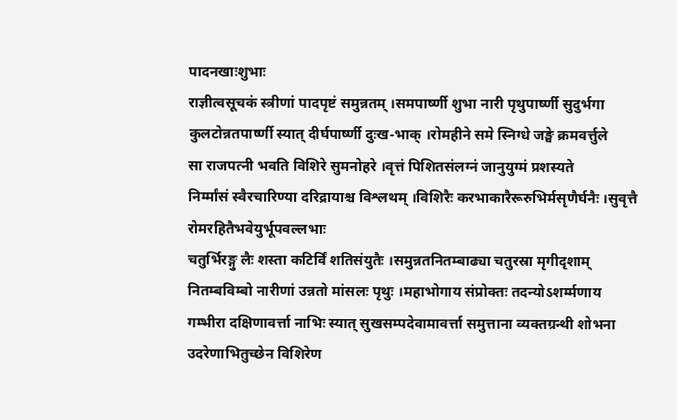पादनखाःशुभाः
राज्ञीत्वसूचकं स्त्रीणां पादपृष्टं समुन्नतम् ।समपार्ष्णी शुभा नारी पृथुपार्ष्णी सुदुर्भगा
कुलटोन्नतपार्ष्णी स्यात् दीर्घपार्ष्णी दुःख-भाक् ।रोमहीने समे स्निग्धे जङ्घे क्रमवर्त्तुले
सा राजपत्नी भवति विशिरे सुमनोहरे ।वृत्तं पिशितसंलग्नं जानुयुग्मं प्रशस्यते
निर्म्मांसं स्वैरचारिण्या दरिद्रायाश्च विश्लथम् ।विशिरैः करभाकारैरूरुभिर्मसृणैर्घनैः ।सुवृत्तै रोमरहितैभवेयुर्भूपवल्लभाः
चतुर्भिरङ्गु लैः शस्ता कटिर्विं शतिसंयुतैः ।समुन्नतनितम्बाढ्या चतुरस्रा मृगीदृशाम्
नितम्बविम्बो नारीणां उन्नतो मांसलः पृथुः ।महाभोगाय संप्रोक्तः तदन्योऽशर्म्मणाय
गम्भीरा दक्षिणावर्त्ता नाभिः स्यात् सुखसम्पदेवामावर्त्ता समुत्ताना व्यक्तग्रन्थी शोभना
उदरेणाभितुच्छेन विशिरेण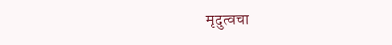मृदुत्वचा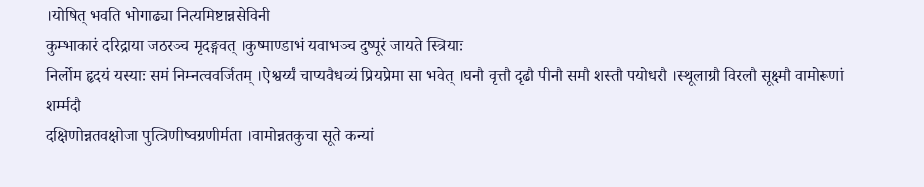।योषित् भवति भोगाढ्या नित्यमिष्टान्नसेविनी
कुम्भाकारं दरिद्राया जठरञ्च मृदङ्गवत् ।कुष्माण्डाभं यवाभञ्च दुष्पूरं जायते स्त्रियाः
निर्लोम हृदयं यस्याः समं निम्नत्ववर्जितम् ।ऐश्वर्य्यं चाप्यवैधव्यं प्रियप्रेमा सा भवेत् ।घनौ वृत्तौ दृढौ पीनौ समौ शस्तौ पयोधरौ ।स्थूलाग्रौ विरलौ सूक्ष्मौ वामोरूणां शर्म्मदौ
दक्षिणोन्नतवक्षोजा पुत्त्रिणीष्वग्रणीर्मता ।वामोन्नतकुचा सूते कन्यां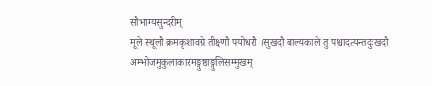सौभाग्यसुन्दरीम्
मूले स्थूलौ क्रमकृशावग्रे तीक्ष्णौ पयोधरौ ।सुखदौ बाल्यकाले तु पश्चादत्यन्तदुःखदौ
अम्भोजमुकुलाकारमङ्गुष्ठाङ्गुलिसम्मुखम्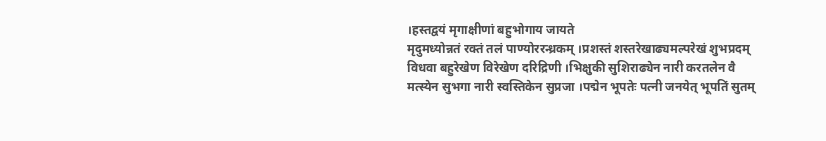।हस्तद्वयं मृगाक्षीणां बहुभोगाय जायते
मृदुमध्योन्नतं रक्तं तलं पाण्योररन्ध्रकम् ।प्रशस्तं शस्तरेखाढ्यमल्परेखं शुभप्रदम्
विधवा बहुरेखेण विरेखेण दरिद्रिणी ।भिक्षुकी सुशिराढ्येन नारी करतलेन वै
मत्स्येन सुभगा नारी स्वस्तिकेन सुप्रजा ।पद्मेन भूपतेः पत्नी जनयेत् भूपतिं सुतम्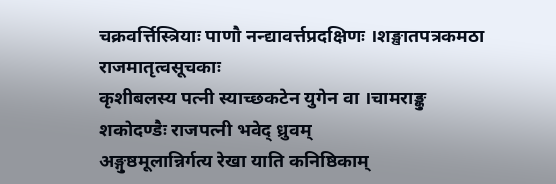चक्रवर्त्तिस्त्रियाः पाणौ नन्द्यावर्त्तप्रदक्षिणः ।शङ्खातपत्रकमठा राजमातृत्वसूचकाः
कृशीबलस्य पत्नी स्याच्छकटेन युगेन वा ।चामराङ्कु शकोदण्डैः राजपत्नी भवेद् ध्रुवम्
अङ्गुष्ठमूलान्निर्गत्य रेखा याति कनिष्ठिकाम्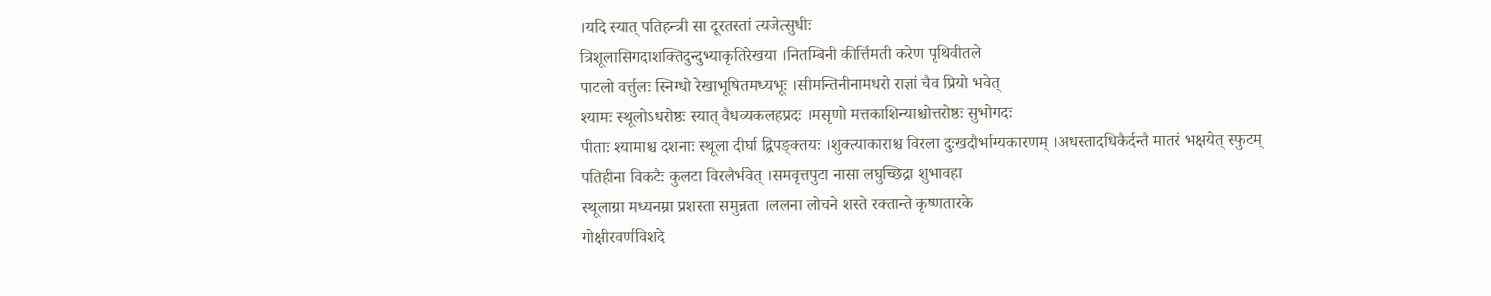।यदि स्यात् पतिहन्त्री सा दूरतस्तां त्यजेत्सुधीः
त्रिशूलासिगदाशक्तिदुन्दुभ्याकृतिरेखया ।नितम्बिनी कीर्त्तिमती करेण पृथिवीतले
पाटलो वर्त्तुलः स्निग्धो रेखाभूषितमध्यभूः ।सीमन्तिनीनामधरो राज्ञां चैव प्रियो भवेत्
श्यामः स्थूलोऽधरोष्ठः स्यात् वैधव्यकलहप्रदः ।मसृणो मत्तकाशिन्याश्चोत्तरोष्ठः सुभोगदः
पीताः श्यामाश्च दशनाः स्थूला दीर्घा द्विपङ्क्तयः ।शुक्त्याकाराश्च विरला दुःखदौर्भाग्यकारणम् ।अधस्तादधिकैर्दन्तै मातरं भक्षयेत् स्फुटम्
पतिहीना विकटैः कुलटा विरलैर्भवेत् ।समवृत्तपुटा नासा लघुच्छिद्रा शुभावहा
स्थूलाग्रा मध्यनम्रा प्रशस्ता समुन्नता ।ललना लोचने शस्ते रक्तान्ते कृष्णतारके
गोक्षीरवर्णविशदे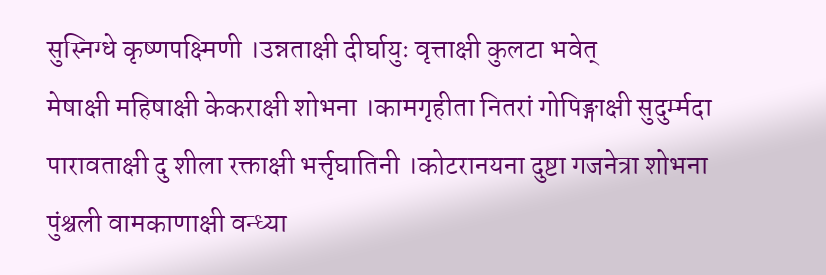सुस्निग्धे कृष्णपक्ष्मिणी ।उन्नताक्षी दीर्घायुः वृत्ताक्षी कुलटा भवेत्
मेषाक्षी महिषाक्षी केकराक्षी शोभना ।कामगृहीता नितरां गोपिङ्गाक्षी सुदुर्म्मदा
पारावताक्षी दु शीला रक्ताक्षी भर्त्तृघातिनी ।कोटरानयना दुष्टा गजनेत्रा शोभना
पुंश्चली वामकाणाक्षी वन्ध्या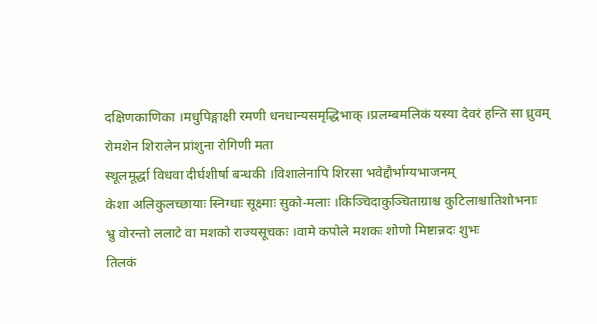दक्षिणकाणिका ।मधुपिङ्गाक्षी रमणी धनधान्यसमृद्धिभाक् ।प्रलम्बमलिकं यस्या देवरं हन्ति सा ध्रुवम्
रोमशेन शिरालेन प्रांशुना रोगिणी मता
स्थूलमूर्द्धा विधवा दीर्घशीर्षा बन्धकी ।विशालेनापि शिरसा भवेद्दौर्भाग्यभाजनम्
केशा अलिकुलच्छायाः स्निग्धाः सूक्ष्माः सुको-मलाः ।किञ्चिदाकुञ्चिताग्राश्च कुटिलाश्चातिशोभनाः
भ्रु वोरन्तो ललाटे वा मशको राज्यसूचकः ।वामे कपोले मशकः शोणो मिष्टान्नदः शुभः
तिलकं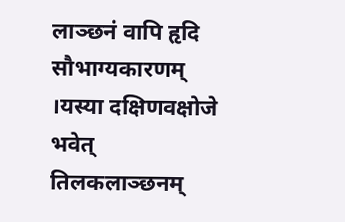लाञ्छनं वापि हृदि सौभाग्यकारणम् ।यस्या दक्षिणवक्षोजे भवेत् तिलकलाञ्छनम्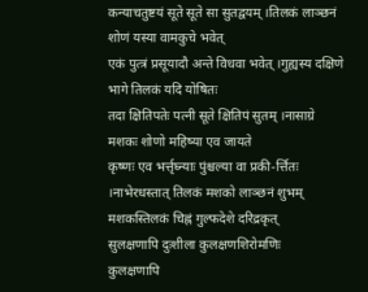कन्याचतुष्टयं सूते सूते सा सुतद्वयम् ।तिलकं लाञ्छनं शोणं यस्या वामकुचे भवेत्
एकं पुत्त्रं प्रसूयादौ अन्ते विधवा भवेत् ।गुह्यस्य दक्षिणे भागे तिलकं यदि योषितः
तदा क्षितिपतेः पत्नी सूते क्षितिपं सुतम् ।नासाग्रे मशकः शोणो महिष्या एव जायते
कृष्णः एव भर्त्तृघ्न्याः पुंश्चल्या वा प्रकी-र्त्तितः ।नाभेरधस्तात् तिलकं मशको लाञ्छनं शुभम्
मशकस्तिलकं चिह्नं गुल्फदेशे दरिद्रकृत्
सुलक्षणापि दुःशीला कुलक्षणशिरोमणिः
कुलक्षणापि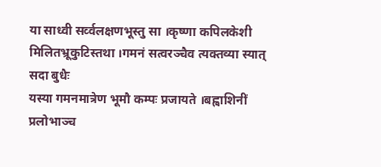या साध्वी सर्व्वलक्षणभूस्तु सा ।कृष्णा कपिलकेशी मिलितभ्रूकुटिस्तथा ।गमनं सत्वरञ्चैव त्यक्तव्या स्यात् सदा बुधैः
यस्या गमनमात्रेण भूमौ कम्पः प्रजायते ।बह्वाशिनीं प्रलोभाञ्च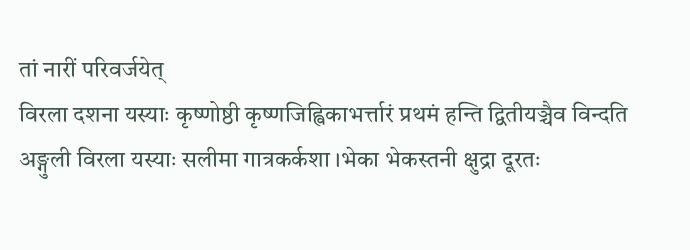तां नारीं परिवर्जयेत्
विरला दशना यस्याः कृष्णोष्ठी कृष्णजिह्विकाभर्त्तारं प्रथमं हन्ति द्वितीयञ्चैव विन्दति
अङ्गुली विरला यस्याः सलीमा गात्रकर्कशा ।भेका भेकस्तनी क्षुद्रा दूरतः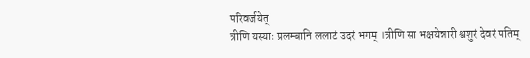परिवर्जयेत्
त्रीणि यस्याः प्रलम्बानि ललाटं उदरं भगम् ।त्रीणि सा भक्षयेन्नारी श्वशुरं देवरं पतिम्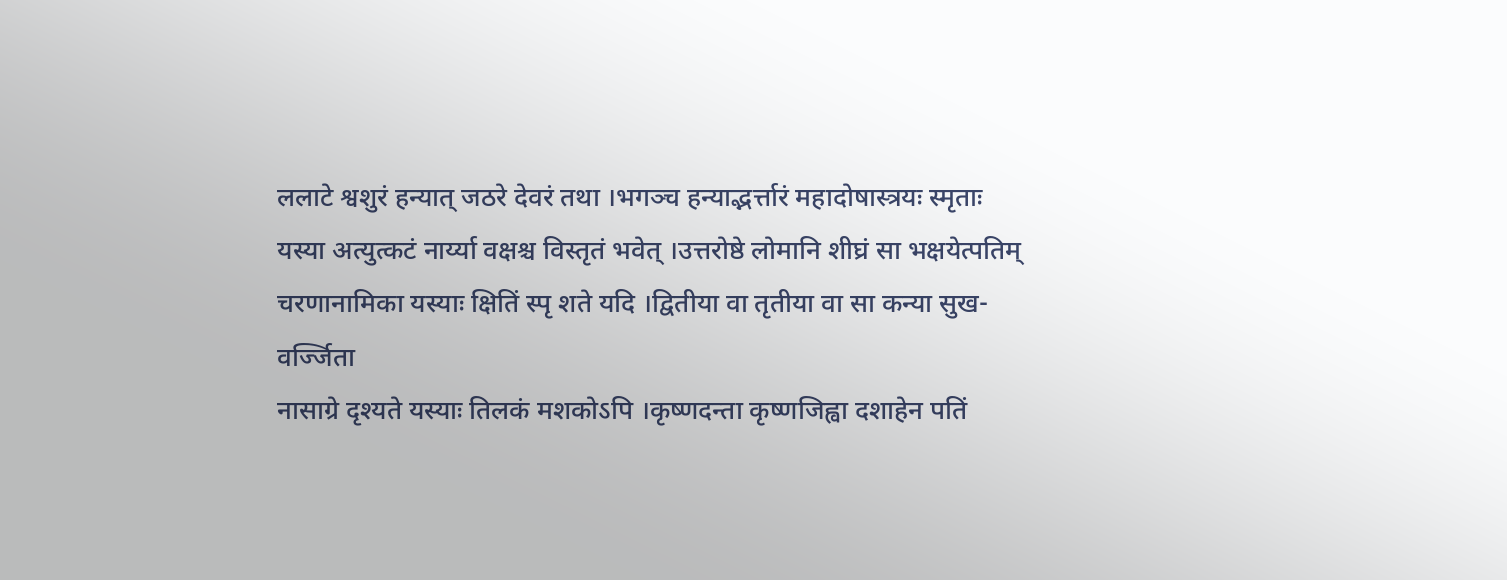ललाटे श्वशुरं हन्यात् जठरे देवरं तथा ।भगञ्च हन्याद्भर्त्तारं महादोषास्त्रयः स्मृताः
यस्या अत्युत्कटं नार्य्या वक्षश्च विस्तृतं भवेत् ।उत्तरोष्ठे लोमानि शीघ्रं सा भक्षयेत्पतिम्
चरणानामिका यस्याः क्षितिं स्पृ शते यदि ।द्वितीया वा तृतीया वा सा कन्या सुख-वर्ज्जिता
नासाग्रे दृश्यते यस्याः तिलकं मशकोऽपि ।कृष्णदन्ता कृष्णजिह्वा दशाहेन पतिं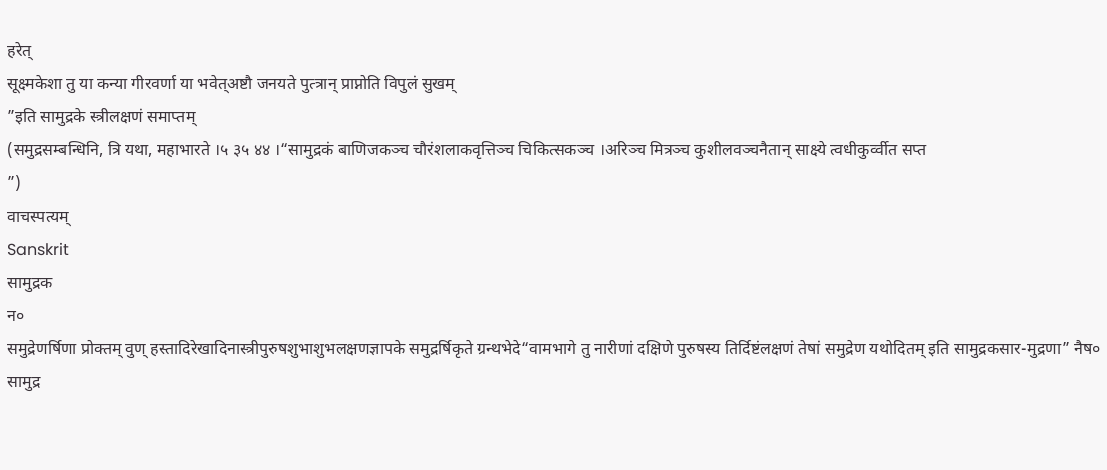हरेत्
सूक्ष्मकेशा तु या कन्या गीरवर्णा या भवेत्अष्टौ जनयते पुत्त्रान् प्राप्नोति विपुलं सुखम्
”इति सामुद्रके स्त्रीलक्षणं समाप्तम्
(समुद्रसम्बन्धिनि, त्रि यथा, महाभारते ।५ ३५ ४४ ।“सामुद्रकं बाणिजकञ्च चौरंशलाकवृत्तिञ्च चिकित्सकञ्च ।अरिञ्च मित्रञ्च कुशीलवञ्चनैतान् साक्ष्ये त्वधीकुर्व्वीत सप्त
”)
वाचस्पत्यम्
Sanskrit
सामुद्रक
न०
समुद्रेणर्षिणा प्रोक्तम् वुण् हस्तादिरेखादिनास्त्रीपुरुषशुभाशुभलक्षणज्ञापके समुद्रर्षिकृते ग्रन्थभेदे“वामभागे तु नारीणां दक्षिणे पुरुषस्य तिर्दिष्टंलक्षणं तेषां समुद्रेण यथोदितम् इति सामुद्रकसार-मुद्रणा” नैष० सामुद्र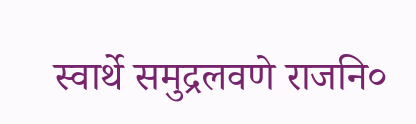स्वार्थे समुद्रलवणे राजनि०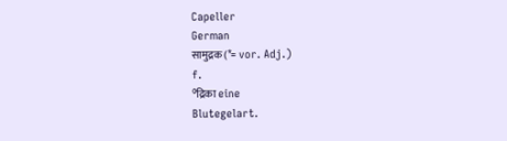Capeller
German
सामुद्रक (*= vor. Adj.)
f.
°द्रिका eine
Blutegelart.